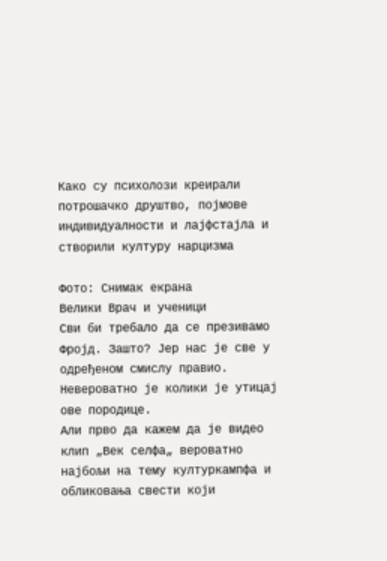Како су психолози креирали потрошачко друштво, појмове индивидуалности и лајфстајла и створили културу нарцизма

Фото: Снимак екрана
Велики Врач и ученици
Сви би требало да се презивамо Фројд. Зашто? Јер нас је све у одређеном смислу правио. Невероватно је колики је утицај ове породице.
Али прво да кажем да је видео клип „Век селфа„ вероватно најбољи на тему културкампфа и обликовања свести који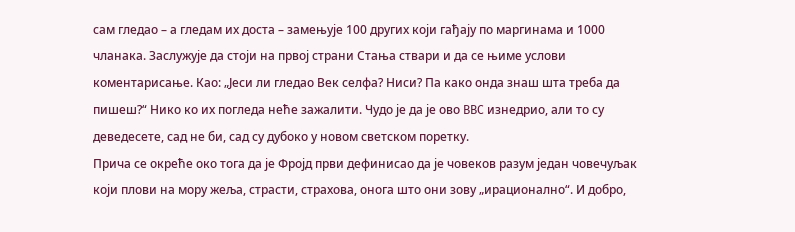сам гледао – а гледам их доста – замењује 100 других који гађају по маргинама и 1000 чланака. Заслужује да стоји на првој страни Стања ствари и да се њиме услови коментарисање. Као: „Јеси ли гледао Век селфа? Ниси? Па како онда знаш шта треба да пишеш?“ Нико ко их погледа неће зажалити. Чудо је да је ово BBC изнедрио, али то су деведесете, сад не би, сад су дубоко у новом светском поретку.
Прича се окреће око тога да је Фројд први дефинисао да је човеков разум један човечуљак који плови на мору жеља, страсти, страхова, онога што они зову „ирационално“. И добро,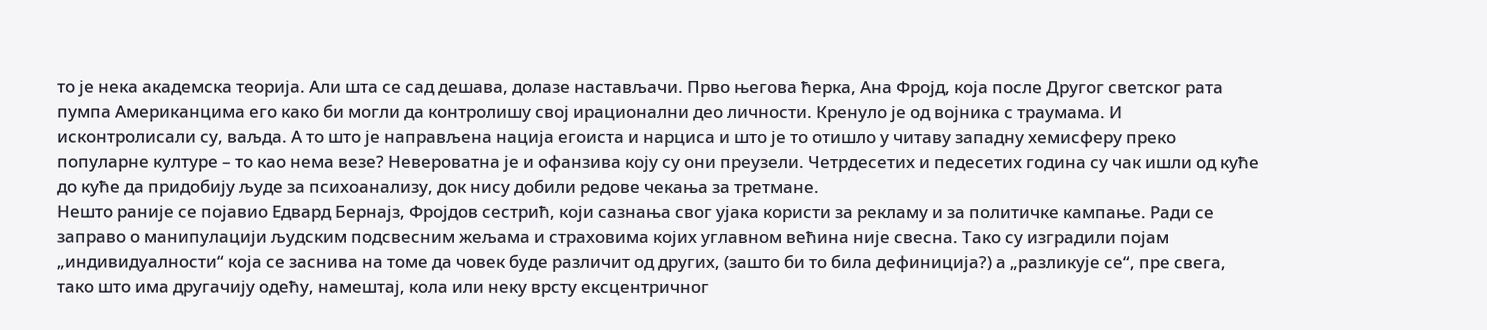то је нека академска теорија. Али шта се сад дешава, долазе настављачи. Прво његова ћерка, Ана Фројд, која после Другог светског рата пумпа Американцима его како би могли да контролишу свој ирационални део личности. Кренуло је од војника с траумама. И исконтролисали су, ваљда. А то што је направљена нација егоиста и нарциса и што је то отишло у читаву западну хемисферу преко популарне културе – то као нема везе? Невероватна је и офанзива коју су они преузели. Четрдесетих и педесетих година су чак ишли од куће до куће да придобију људе за психоанализу, док нису добили редове чекања за третмане.
Нешто раније се појавио Едвард Бернајз, Фројдов сестрић, који сазнања свог ујака користи за рекламу и за политичке кампање. Ради се заправо о манипулацији људским подсвесним жељама и страховима којих углавном већина није свесна. Тако су изградили појам „индивидуалности“ која се заснива на томе да човек буде различит од других, (зашто би то била дефиниција?) а „разликује се“, пре свега, тако што има другачију одећу, намештај, кола или неку врсту ексцентричног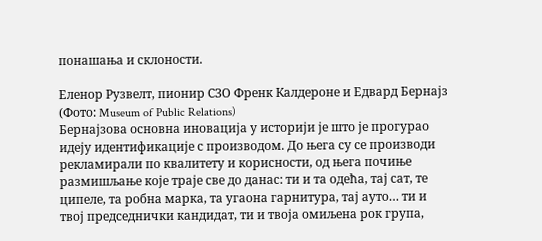понашања и склоности.

Еленор Рузвелт, пионир СЗО Френк Калдероне и Едвард Бернајз (Фото: Museum of Public Relations)
Бернајзова основна иновација у историји је што је прогурао идеју идентификације с производом. До њега су се производи рекламирали по квалитету и корисности, од њега почиње размишљање које траје све до данас: ти и та одећа, тај сат, те ципеле, та робна марка, та угаона гарнитура, тај ауто… ти и твој председнички кандидат, ти и твоја омиљена рок група,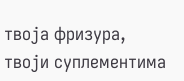твоја фризура, твоји суплементима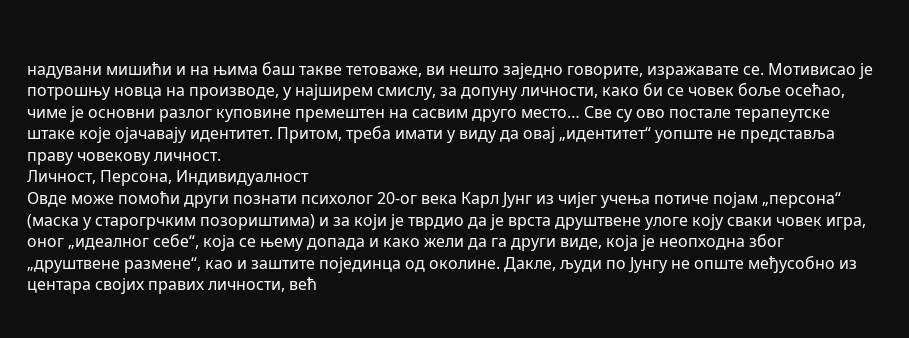надувани мишићи и на њима баш такве тетоваже, ви нешто заједно говорите, изражавате се. Мотивисао је потрошњу новца на производе, у најширем смислу, за допуну личности, како би се човек боље осећао, чиме је основни разлог куповине премештен на сасвим друго место… Све су ово постале терапеутске штаке које ојачавају идентитет. Притом, треба имати у виду да овај „идентитет“ уопште не представља праву човекову личност.
Личност, Персона, Индивидуалност
Овде може помоћи други познати психолог 20-ог века Карл Јунг из чијег учења потиче појам „персона“ (маска у старогрчким позориштима) и за који је тврдио да је врста друштвене улоге коју сваки човек игра, оног „идеалног себе“, која се њему допада и како жели да га други виде, која је неопходна због „друштвене размене“, као и заштите појединца од околине. Дакле, људи по Јунгу не опште међусобно из центара својих правих личности, већ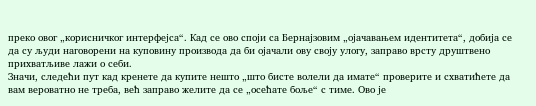преко овог „корисничког интерфејса“. Кад се ово споји са Бернајзовим „ојачавањем идентитета“, добија се да су људи наговорени на куповину производа да би ојачали ову своју улогу, заправо врсту друштвено прихватљиве лажи о себи.
Значи, следећи пут кад кренете да купите нешто „што бисте волели да имате“ проверите и схватићете да вам вероватно не треба, већ заправо желите да се „осећате боље“ с тиме. Ово је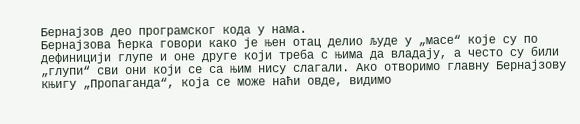Бернајзов део програмског кода у нама.
Бернајзова ћерка говори како је њен отац делио људе у „масе“ које су по дефиницији глупе и оне друге који треба с њима да владају, а често су били „глупи“ сви они који се са њим нису слагали. Ако отворимо главну Бернајзову књигу „Пропаганда“, која се може наћи овде, видимо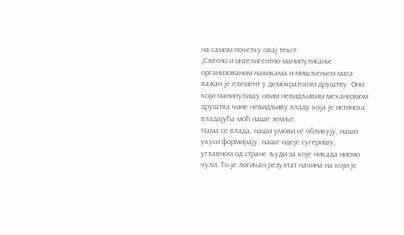на самом почетку овај текст:
„Свесно и интелигентно манипулисање организованим навикама и мишљењем маса важан је елемент у демократском друштву. Они који манипулишу овим невидљивим механизмом друштва чине невидљиву владу која је истинска владајућа моћ наше земље.
Нама се влада, наши умови се обликују, наши укуси формирају, наше идеје сугеришу, углавном од стране људи за које никада нисмо чули. То је логичан резултат начина на који је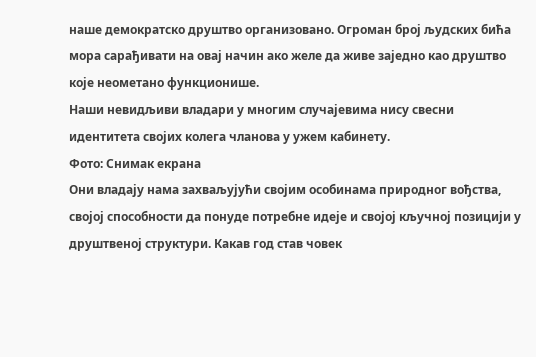наше демократско друштво организовано. Огроман број људских бића мора сарађивати на овај начин ако желе да живе заједно као друштво које неометано функционише.
Наши невидљиви владари у многим случајевима нису свесни идентитета својих колега чланова у ужем кабинету.
Фото: Снимак екрана
Они владају нама захваљујући својим особинама природног вођства, својој способности да понуде потребне идеје и својој кључној позицији у друштвеној структури. Какав год став човек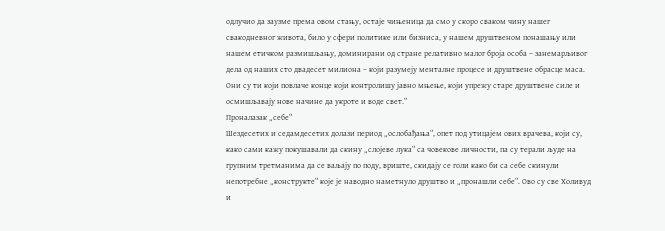одлучио да заузме према овом стању, остаје чињеница да смо у скоро сваком чину нашег свакодневног живота, било у сфери политике или бизниса, у нашем друштвеном понашању или нашем етичком размишљању, доминирани од стране релативно малог броја особа – занемарљивог дела од наших сто двадесет милиона – који разумеју менталне процесе и друштвене обрасце маса. Они су ти који повлаче конце који контролишу јавно мњење, који упрежу старе друштвене силе и осмишљавају нове начине да укроте и воде свет.“
Проналазак „себе“
Шездесетих и седамдесетих долази период „ослобађања“, опет под утицајем ових врачева, који су, како сами кажу покушавали да скину „слојеве лука“ са човекове личности, па су терали људе на групним третманима да се ваљају по поду, вриште, скидају се голи како би са себе скинули непотребне „конструкте“ које је наводно наметнуло друштво и „пронашли себе“. Ово су све Холивуд и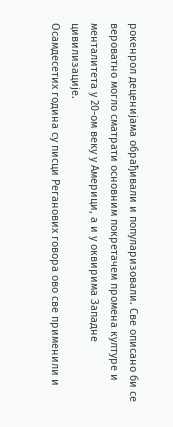рокенрол деценијама обрађивали и популаризовали. Све описано би се вероватно могло сматрати основним покретачем промена културе и менталитета у 20-ом веку у Америци, а и у оквирима Западне цивилизације.
Осамдесетих година су писци Реганових говора ово све применили и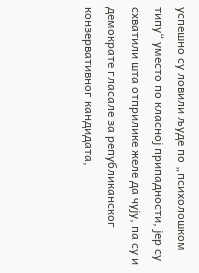успешно су ловили људе по „психолошком типу“ уместо по класној припадности, јер су схватили шта отприлике желе да чују, па су и демократе гласале за републиканског конзервативног кандидата,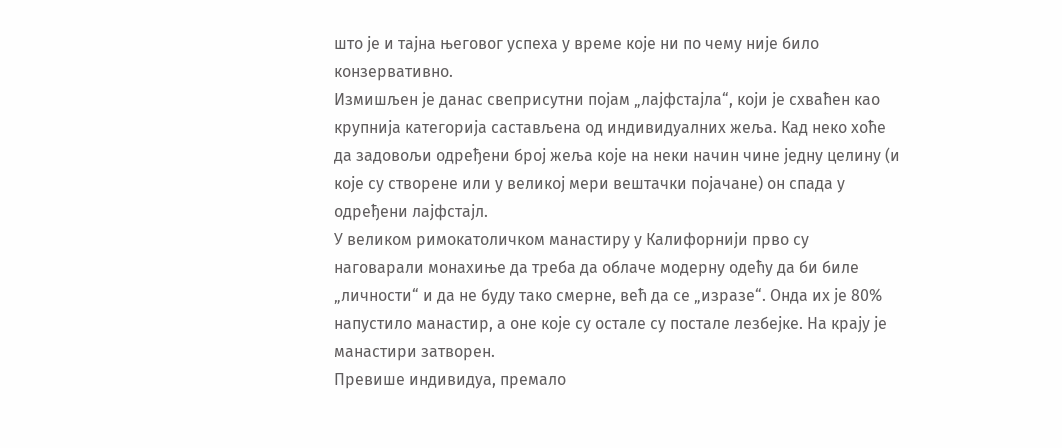што је и тајна његовог успеха у време које ни по чему није било конзервативно.
Измишљен је данас свеприсутни појам „лајфстајла“, који је схваћен као крупнија категорија састављена од индивидуалних жеља. Кад неко хоће да задовољи одређени број жеља које на неки начин чине једну целину (и које су створене или у великој мери вештачки појачане) он спада у одређени лајфстајл.
У великом римокатоличком манастиру у Калифорнији прво су наговарали монахиње да треба да облаче модерну одећу да би биле „личности“ и да не буду тако смерне, већ да се „изразе“. Онда их је 80% напустило манастир, а оне које су остале су постале лезбејке. На крају је манастири затворен.
Превише индивидуа, премало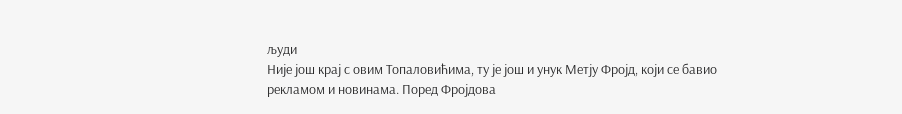људи
Није још крај с овим Топаловићима, ту је још и унук Метју Фројд, који се бавио рекламом и новинама. Поред Фројдова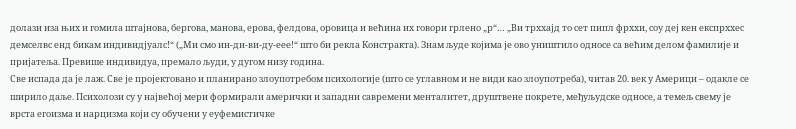долази иза њих и гомила штајнова, бергова, манова, ерова, фелдова, оровица и већина их говори грлено „р“… „Ви трххајд то сет пипл фрххи, соу деј кен експрххес демселвс енд бикам индивидјуалс!“ („Ми смо ин-ди-ви-ду-еее!“ што би рекла Констракта). Знам људе којима је ово уништило односе са већим делом фамилије и пријатеља. Превише индивидуа, премало људи, у дугом низу година.
Све испада да је лаж. Све је пројектовано и планирано злоупотребом психологије (што се углавном и не види као злоупотреба), читав 20. век у Америци – одакле се ширило даље. Психолози су у највећој мери формирали амерички и западни савремени менталитет, друштвене покрете, међуљудске односе, а темељ свему је врста егоизма и нарцизма који су обучени у еуфемистичке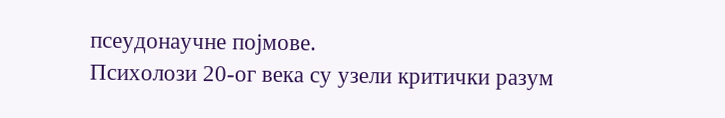псеудонаучне појмове.
Психолози 20-ог века су узели критички разум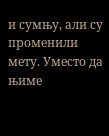и сумњу, али су променили мету. Уместо да њиме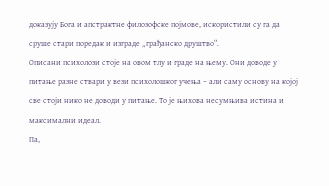доказују Бога и апстрактне филозофске појмове, искористили су га да сруше стари поредак и изграде „грађанско друштво“.
Описани психолози стоје на овом тлу и граде на њему. Они доводе у питање разне ствари у вези психолошког учења – али саму основу на којој све стоји нико не доводи у питање. То је њихова несумњива истина и максимални идеал.
Па,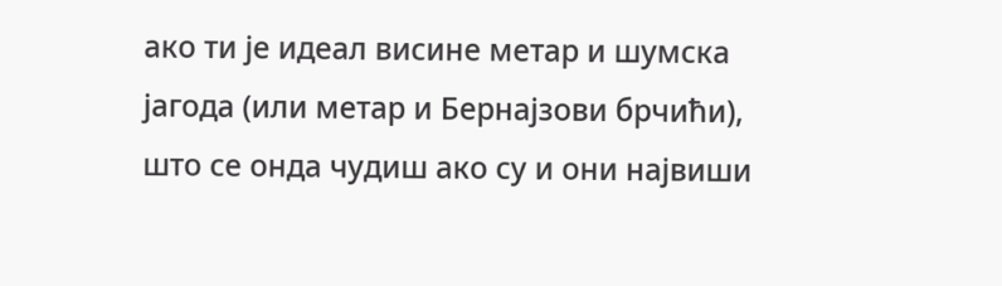ако ти је идеал висине метар и шумска јагода (или метар и Бернајзови брчићи), што се онда чудиш ако су и они највиши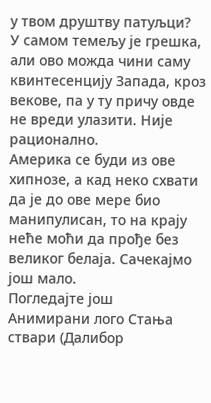у твом друштву патуљци?
У самом темељу је грешка, али ово можда чини саму квинтесенцију Запада, кроз векове, па у ту причу овде не вреди улазити. Није рационално.
Америка се буди из ове хипнозе, а кад неко схвати да је до ове мере био манипулисан, то на крају неће моћи да прође без великог белаја. Сачекајмо још мало.
Погледајте још
Анимирани лого Стања ствари (Далибор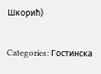Шкорић)

Categories: Гостинска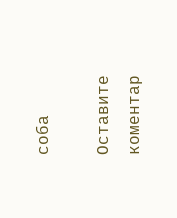соба

Оставите коментар